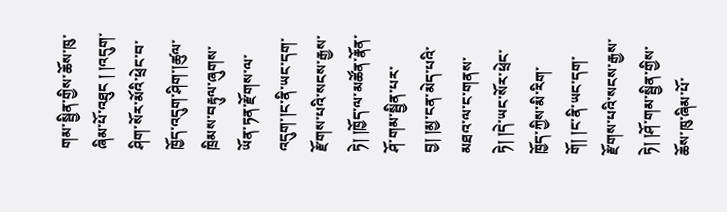གམ་སྦྱིན་གྱིས་ཆོས་ཁུ་ཞིམ་པོ་འཐུང ། །འདུག་ཤིག་སོར་མོའི་ཕྲེང་བ་ཁྱོད་འདུག་ཤིག་།ཚུལ་ཁྲིམས་བརྟུལ་ཞུགས་ཡོན་ཏན་རྫོགས་ལ་འདུག་།ང་ནི་ཡང་དག་རྫོགས་པའི་སངས་རྒྱས་ཏེ། །ཁྱོད་ལ་མཚོན་རྣོན་ཤོ་གམ་སྦྱིན་པར་བྱ། །མྱ་ངན་མེད་པའི་མཐའ་ལ་ང་གནས་ཏེ། །དེ་ཡང་སོར་ཕྲེང་ཁྱོད་ཀྱིས་མི་རིག་གོ། །ང་ནི་ཡང་དག་རྫོགས་པའི་སངས་རྒྱས་ཏེ། །ཤོ་གམ་སྦྱིན་གྱིས་ཆོས་ཁུ་ཞིམ་པོ་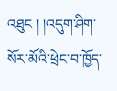འཐུང ། །འདུག་ཤིག་སོར་མོའི་ཕྲེང་བ་ཁྱོད་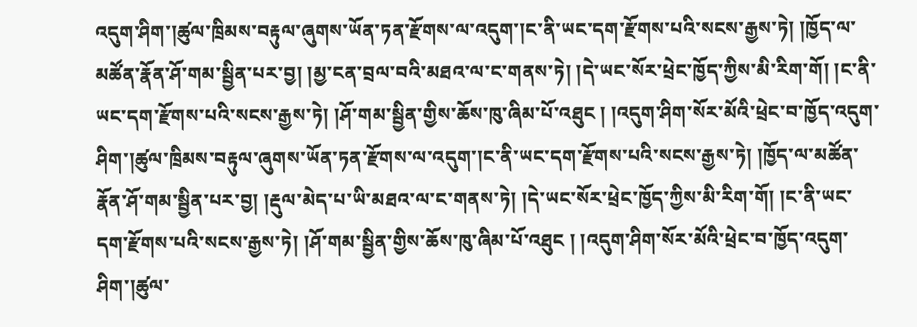འདུག་ཤིག་།ཚུལ་ཁྲིམས་བརྟུལ་ཞུགས་ཡོན་ཏན་རྫོགས་ལ་འདུག་།ང་ནི་ཡང་དག་རྫོགས་པའི་སངས་རྒྱས་ཏེ། །ཁྱོད་ལ་མཚོན་རྣོན་ཤོ་གམ་སྦྱིན་པར་བྱ། །མྱ་ངན་བྲལ་བའི་མཐའ་ལ་ང་གནས་ཏེ། །དེ་ཡང་སོར་ཕྲེང་ཁྱོད་ཀྱིས་མི་རིག་གོ། །ང་ནི་ཡང་དག་རྫོགས་པའི་སངས་རྒྱས་ཏེ། །ཤོ་གམ་སྦྱིན་གྱིས་ཆོས་ཁུ་ཞིམ་པོ་འཐུང ། །འདུག་ཤིག་སོར་མོའི་ཕྲེང་བ་ཁྱོད་འདུག་ཤིག་།ཚུལ་ཁྲིམས་བརྟུལ་ཞུགས་ཡོན་ཏན་རྫོགས་ལ་འདུག་།ང་ནི་ཡང་དག་རྫོགས་པའི་སངས་རྒྱས་ཏེ། །ཁྱོད་ལ་མཚོན་རྣོན་ཤོ་གམ་སྦྱིན་པར་བྱ། །རྡུལ་མེད་པ་ཡི་མཐའ་ལ་ང་གནས་ཏེ། །དེ་ཡང་སོར་ཕྲེང་ཁྱོད་ཀྱིས་མི་རིག་གོ། །ང་ནི་ཡང་དག་རྫོགས་པའི་སངས་རྒྱས་ཏེ། །ཤོ་གམ་སྦྱིན་གྱིས་ཆོས་ཁུ་ཞིམ་པོ་འཐུང ། །འདུག་ཤིག་སོར་མོའི་ཕྲེང་བ་ཁྱོད་འདུག་ཤིག་།ཚུལ་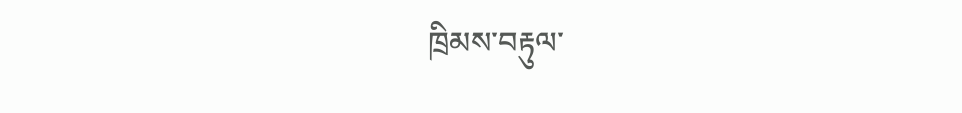ཁྲིམས་བརྟུལ་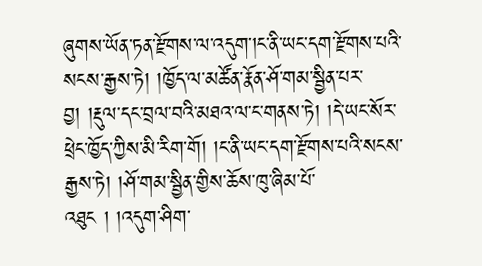ཞུགས་ཡོན་ཏན་རྫོགས་ལ་འདུག་།ང་ནི་ཡང་དག་རྫོགས་པའི་སངས་རྒྱས་ཏེ། །ཁྱོད་ལ་མཚོན་རྣོན་ཤོ་གམ་སྦྱིན་པར་བྱ། །རྡུལ་དང་བྲལ་བའི་མཐའ་ལ་ང་གནས་ཏེ། །དེ་ཡང་སོར་ཕྲེང་ཁྱོད་ཀྱིས་མི་རིག་གོ། །ང་ནི་ཡང་དག་རྫོགས་པའི་སངས་རྒྱས་ཏེ། །ཤོ་གམ་སྦྱིན་གྱིས་ཆོས་ཁུ་ཞིམ་པོ་འཐུང ། །འདུག་ཤིག་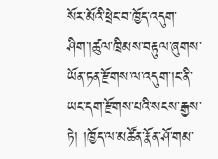སོར་མོའི་ཕྲེང་བ་ཁྱོད་འདུག་ཤིག་།ཚུལ་ཁྲིམས་བརྟུལ་ཞུགས་ཡོན་ཏན་རྫོགས་ལ་འདུག་།ང་ནི་ཡང་དག་རྫོགས་པའི་སངས་རྒྱས་ཏེ། །ཁྱོད་ལ་མཚོན་རྣོན་ཤོ་གམ་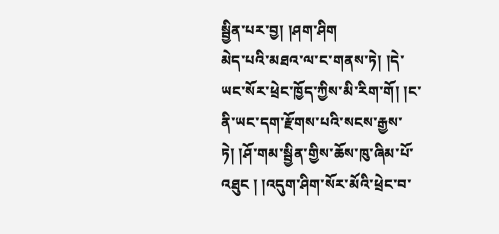སྦྱིན་པར་བྱ། །ཤག་ཤིག
མེད་པའི་མཐའ་ལ་ང་གནས་ཏེ། །དེ་ཡང་སོར་ཕྲེང་ཁྱོད་ཀྱིས་མི་རིག་གོ། །ང་ནི་ཡང་དག་རྫོགས་པའི་སངས་རྒྱས་ཏེ། །ཤོ་གམ་སྦྱིན་གྱིས་ཆོས་ཁུ་ཞིམ་པོ་འཐུང ། །འདུག་ཤིག་སོར་མོའི་ཕྲེང་བ་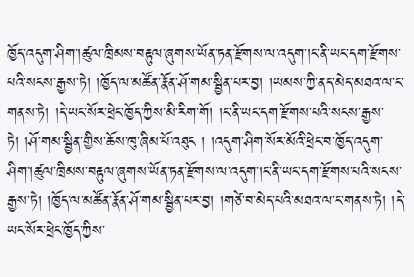ཁྱོད་འདུག་ཤིག་།ཚུལ་ཁྲིམས་བརྟུལ་ཞུགས་ཡོན་ཏན་རྫོགས་ལ་འདུག་།ང་ནི་ཡང་དག་རྫོགས་པའི་སངས་རྒྱས་ཏེ། །ཁྱོད་ལ་མཚོན་རྣོན་ཤོ་གམ་སྦྱིན་པར་བྱ། །ཡམས་ཀྱི་ནད་མེད་མཐའ་ལ་ང་གནས་ཏེ། །དེ་ཡང་སོར་ཕྲེང་ཁྱོད་ཀྱིས་མི་རིག་གོ། །ང་ནི་ཡང་དག་རྫོགས་པའི་སངས་རྒྱས་ཏེ། །ཤོ་གམ་སྦྱིན་གྱིས་ཆོས་ཁུ་ཞིམ་པོ་འཐུང ། །འདུག་ཤིག་སོར་མོའི་ཕྲེང་བ་ཁྱོད་འདུག་ཤིག་།ཚུལ་ཁྲིམས་བརྟུལ་ཞུགས་ཡོན་ཏན་རྫོགས་ལ་འདུག་།ང་ནི་ཡང་དག་རྫོགས་པའི་སངས་རྒྱས་ཏེ། །ཁྱོད་ལ་མཚོན་རྣོན་ཤོ་གམ་སྦྱིན་པར་བྱ། །གཙེ་བ་མེད་པའི་མཐའ་ལ་ང་གནས་ཏེ། །དེ་ཡང་སོར་ཕྲེང་ཁྱོད་ཀྱིས་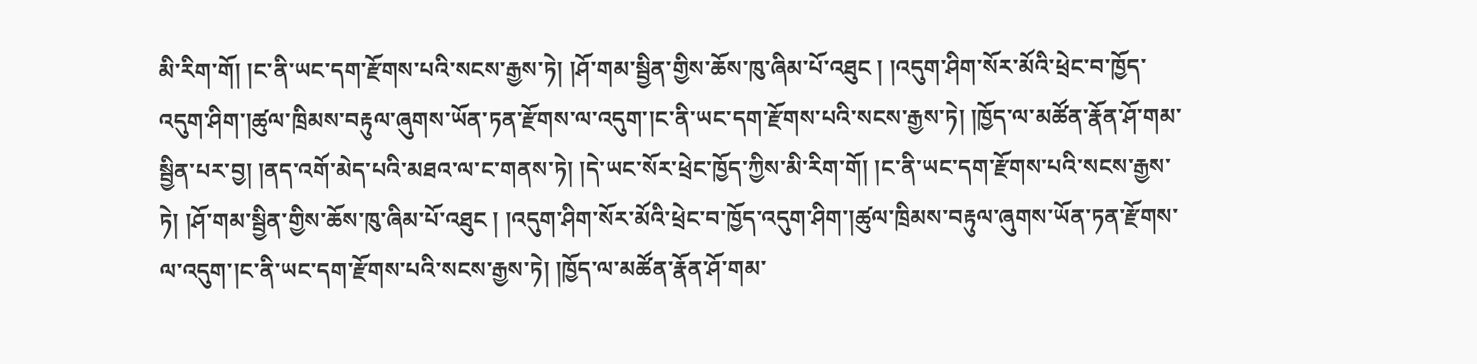མི་རིག་གོ། །ང་ནི་ཡང་དག་རྫོགས་པའི་སངས་རྒྱས་ཏེ། །ཤོ་གམ་སྦྱིན་གྱིས་ཆོས་ཁུ་ཞིམ་པོ་འཐུང ། །འདུག་ཤིག་སོར་མོའི་ཕྲེང་བ་ཁྱོད་འདུག་ཤིག་།ཚུལ་ཁྲིམས་བརྟུལ་ཞུགས་ཡོན་ཏན་རྫོགས་ལ་འདུག་།ང་ནི་ཡང་དག་རྫོགས་པའི་སངས་རྒྱས་ཏེ། །ཁྱོད་ལ་མཚོན་རྣོན་ཤོ་གམ་སྦྱིན་པར་བྱ། །ནད་འགོ་མེད་པའི་མཐའ་ལ་ང་གནས་ཏེ། །དེ་ཡང་སོར་ཕྲེང་ཁྱོད་ཀྱིས་མི་རིག་གོ། །ང་ནི་ཡང་དག་རྫོགས་པའི་སངས་རྒྱས་ཏེ། །ཤོ་གམ་སྦྱིན་གྱིས་ཆོས་ཁུ་ཞིམ་པོ་འཐུང ། །འདུག་ཤིག་སོར་མོའི་ཕྲེང་བ་ཁྱོད་འདུག་ཤིག་།ཚུལ་ཁྲིམས་བརྟུལ་ཞུགས་ཡོན་ཏན་རྫོགས་ལ་འདུག་།ང་ནི་ཡང་དག་རྫོགས་པའི་སངས་རྒྱས་ཏེ། །ཁྱོད་ལ་མཚོན་རྣོན་ཤོ་གམ་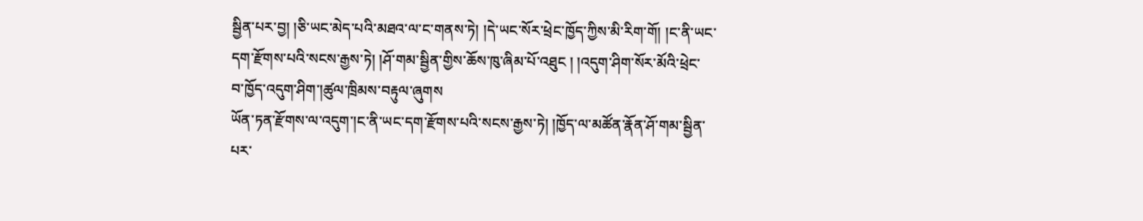སྦྱིན་པར་བྱ། །ཅི་ཡང་མེད་པའི་མཐའ་ལ་ང་གནས་ཏེ། །དེ་ཡང་སོར་ཕྲེང་ཁྱོད་ཀྱིས་མི་རིག་གོ། །ང་ནི་ཡང་དག་རྫོགས་པའི་སངས་རྒྱས་ཏེ། །ཤོ་གམ་སྦྱིན་གྱིས་ཆོས་ཁུ་ཞིམ་པོ་འཐུང ། །འདུག་ཤིག་སོར་མོའི་ཕྲེང་བ་ཁྱོད་འདུག་ཤིག་།ཚུལ་ཁྲིམས་བརྟུལ་ཞུགས
ཡོན་ཏན་རྫོགས་ལ་འདུག་།ང་ནི་ཡང་དག་རྫོགས་པའི་སངས་རྒྱས་ཏེ། །ཁྱོད་ལ་མཚོན་རྣོན་ཤོ་གམ་སྦྱིན་པར་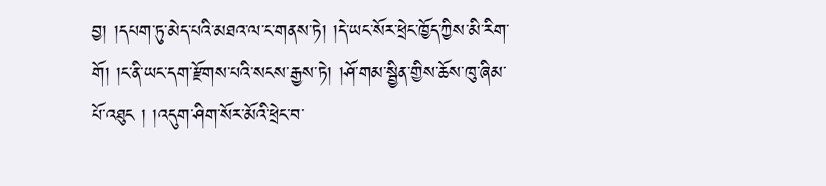བྱ། །དཔག་ཏུ་མེད་པའི་མཐའ་ལ་ང་གནས་ཏེ། །དེ་ཡང་སོར་ཕྲེང་ཁྱོད་ཀྱིས་མི་རིག་གོ། །ང་ནི་ཡང་དག་རྫོགས་པའི་སངས་རྒྱས་ཏེ། །ཤོ་གམ་སྦྱིན་གྱིས་ཆོས་ཁུ་ཞིམ་པོ་འཐུང ། །འདུག་ཤིག་སོར་མོའི་ཕྲེང་བ་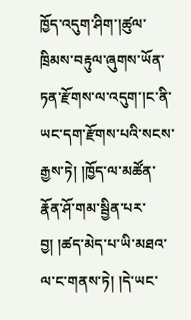ཁྱོད་འདུག་ཤིག་།ཚུལ་ཁྲིམས་བརྟུལ་ཞུགས་ཡོན་ཏན་རྫོགས་ལ་འདུག་།ང་ནི་ཡང་དག་རྫོགས་པའི་སངས་རྒྱས་ཏེ། །ཁྱོད་ལ་མཚོན་རྣོན་ཤོ་གམ་སྦྱིན་པར་བྱ། །ཚད་མེད་པ་ཡི་མཐའ་ལ་ང་གནས་ཏེ། །དེ་ཡང་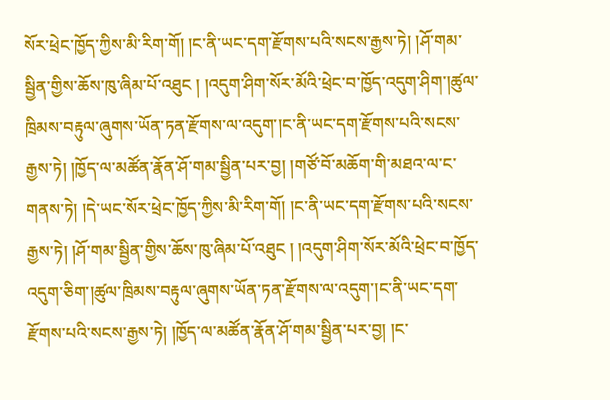སོར་ཕྲེང་ཁྱོད་ཀྱིས་མི་རིག་གོ། །ང་ནི་ཡང་དག་རྫོགས་པའི་སངས་རྒྱས་ཏེ། །ཤོ་གམ་སྦྱིན་གྱིས་ཆོས་ཁུ་ཞིམ་པོ་འཐུང ། །འདུག་ཤིག་སོར་མོའི་ཕྲེང་བ་ཁྱོད་འདུག་ཤིག་།ཚུལ་ཁྲིམས་བརྟུལ་ཞུགས་ཡོན་ཏན་རྫོགས་ལ་འདུག་།ང་ནི་ཡང་དག་རྫོགས་པའི་སངས་རྒྱས་ཏེ། །ཁྱོད་ལ་མཚོན་རྣོན་ཤོ་གམ་སྦྱིན་པར་བྱ། །གཙོ་བོ་མཆོག་གི་མཐའ་ལ་ང་གནས་ཏེ། །དེ་ཡང་སོར་ཕྲེང་ཁྱོད་ཀྱིས་མི་རིག་གོ། །ང་ནི་ཡང་དག་རྫོགས་པའི་སངས་རྒྱས་ཏེ། །ཤོ་གམ་སྦྱིན་གྱིས་ཆོས་ཁུ་ཞིམ་པོ་འཐུང ། །འདུག་ཤིག་སོར་མོའི་ཕྲེང་བ་ཁྱོད་འདུག་ཅིག་།ཚུལ་ཁྲིམས་བརྟུལ་ཞུགས་ཡོན་ཏན་རྫོགས་ལ་འདུག་།ང་ནི་ཡང་དག་རྫོགས་པའི་སངས་རྒྱས་ཏེ། །ཁྱོད་ལ་མཚོན་རྣོན་ཤོ་གམ་སྦྱིན་པར་བྱ། །ང་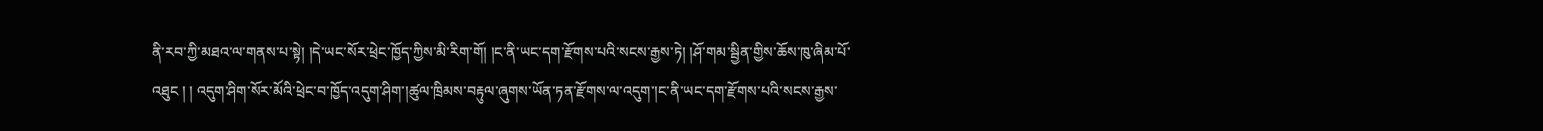ནི་རབ་ཀྱི་མཐའ་ལ་གནས་པ་སྟེ། །དེ་ཡང་སོར་ཕྲེང་ཁྱོད་ཀྱིས་མི་རིག་གོ། །ང་ནི་ཡང་དག་རྫོགས་པའི་སངས་རྒྱས་ཏེ། །ཤོ་གམ་སྦྱིན་གྱིས་ཆོས་ཁུ་ཞིམ་པོ་འཐུང ། ། འདུག་ཤིག་སོར་མོའི་ཕྲེང་བ་ཁྱོད་འདུག་ཤིག་།ཚུལ་ཁྲིམས་བརྟུལ་ཞུགས་ཡོན་ཏན་རྫོགས་ལ་འདུག་།ང་ནི་ཡང་དག་རྫོགས་པའི་སངས་རྒྱས་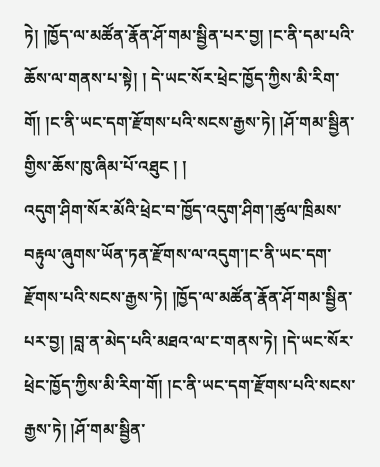ཏེ། །ཁྱོད་ལ་མཚོན་རྣོན་ཤོ་གམ་སྦྱིན་པར་བྱ། །ང་ནི་དམ་པའི་ཆོས་ལ་གནས་པ་སྟེ། ། དེ་ཡང་སོར་ཕྲེང་ཁྱོད་ཀྱིས་མི་རིག་གོ། །ང་ནི་ཡང་དག་རྫོགས་པའི་སངས་རྒྱས་ཏེ། །ཤོ་གམ་སྦྱིན་གྱིས་ཆོས་ཁུ་ཞིམ་པོ་འཐུང ། །
འདུག་ཤིག་སོར་མོའི་ཕྲེང་བ་ཁྱོད་འདུག་ཤིག་།ཚུལ་ཁྲིམས་བརྟུལ་ཞུགས་ཡོན་ཏན་རྫོགས་ལ་འདུག་།ང་ནི་ཡང་དག་རྫོགས་པའི་སངས་རྒྱས་ཏེ། །ཁྱོད་ལ་མཚོན་རྣོན་ཤོ་གམ་སྦྱིན་པར་བྱ། །བླ་ན་མེད་པའི་མཐའ་ལ་ང་གནས་ཏེ། །དེ་ཡང་སོར་ཕྲེང་ཁྱོད་ཀྱིས་མི་རིག་གོ། །ང་ནི་ཡང་དག་རྫོགས་པའི་སངས་རྒྱས་ཏེ། །ཤོ་གམ་སྦྱིན་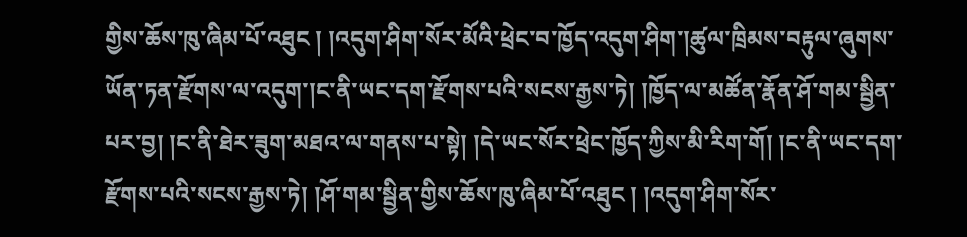གྱིས་ཆོས་ཁུ་ཞིམ་པོ་འཐུང ། །འདུག་ཤིག་སོར་མོའི་ཕྲེང་བ་ཁྱོད་འདུག་ཤིག་།ཚུལ་ཁྲིམས་བརྟུལ་ཞུགས་ཡོན་ཏན་རྫོགས་ལ་འདུག་།ང་ནི་ཡང་དག་རྫོགས་པའི་སངས་རྒྱས་ཏེ། །ཁྱོད་ལ་མཚོན་རྣོན་ཤོ་གམ་སྦྱིན་པར་བྱ། །ང་ནི་ཐེར་ཟུག་མཐའ་ལ་གནས་པ་སྟེ། །དེ་ཡང་སོར་ཕྲེང་ཁྱོད་ཀྱིས་མི་རིག་གོ། །ང་ནི་ཡང་དག་རྫོགས་པའི་སངས་རྒྱས་ཏེ། །ཤོ་གམ་སྦྱིན་གྱིས་ཆོས་ཁུ་ཞིམ་པོ་འཐུང ། །འདུག་ཤིག་སོར་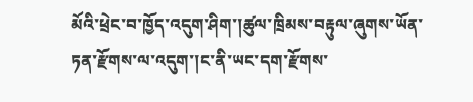མོའི་ཕྲེང་བ་ཁྱོད་འདུག་ཤིག་།ཚུལ་ཁྲིམས་བརྟུལ་ཞུགས་ཡོན་ཏན་རྫོགས་ལ་འདུག་།ང་ནི་ཡང་དག་རྫོགས་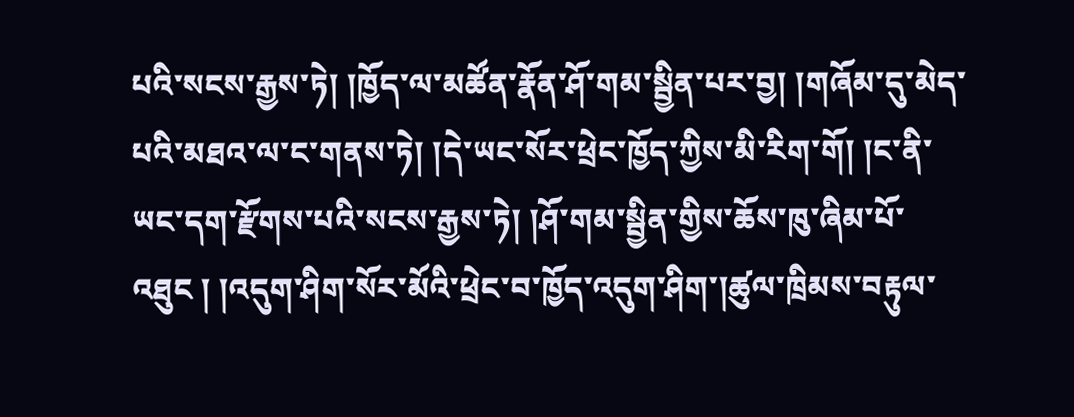པའི་སངས་རྒྱས་ཏེ། །ཁྱོད་ལ་མཚོན་རྣོན་ཤོ་གམ་སྦྱིན་པར་བྱ། །གཞོམ་དུ་མེད་པའི་མཐའ་ལ་ང་གནས་ཏེ། །དེ་ཡང་སོར་ཕྲེང་ཁྱོད་ཀྱིས་མི་རིག་གོ། །ང་ནི་ཡང་དག་རྫོགས་པའི་སངས་རྒྱས་ཏེ། །ཤོ་གམ་སྦྱིན་གྱིས་ཆོས་ཁུ་ཞིམ་པོ་འཐུང ། །འདུག་ཤིག་སོར་མོའི་ཕྲེང་བ་ཁྱོད་འདུག་ཤིག་།ཚུལ་ཁྲིམས་བརྟུལ་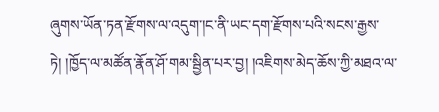ཞུགས་ཡོན་ཏན་རྫོགས་ལ་འདུག་།ང་ནི་ཡང་དག་རྫོགས་པའི་སངས་རྒྱས་ཏེ། །ཁྱོད་ལ་མཚོན་རྣོན་ཤོ་གམ་སྦྱིན་པར་བྱ། །འཇིགས་མེད་ཆོས་ཀྱི་མཐའ་ལ་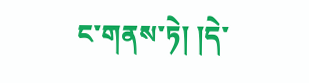ང་གནས་ཏེ། །དེ་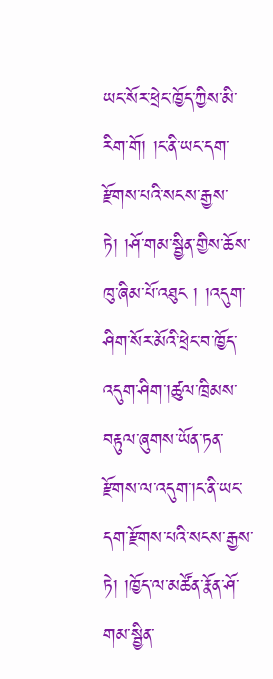ཡང་སོར་ཕྲེང་ཁྱོད་ཀྱིས་མི་རིག་གོ། །ང་ནི་ཡང་དག་རྫོགས་པའི་སངས་རྒྱས་ཏེ། །ཤོ་གམ་སྦྱིན་གྱིས་ཆོས་ཁུ་ཞིམ་པོ་འཐུང ། །འདུག་ཤིག་སོར་མོའི་ཕྲེང་བ་ཁྱོད་འདུག་ཤིག་།ཚུལ་ཁྲིམས་བརྟུལ་ཞུགས་ཡོན་ཏན་རྫོགས་ལ་འདུག་།ང་ནི་ཡང་དག་རྫོགས་པའི་སངས་རྒྱས་ཏེ། །ཁྱོད་ལ་མཚོན་རྣོན་ཤོ་གམ་སྦྱིན་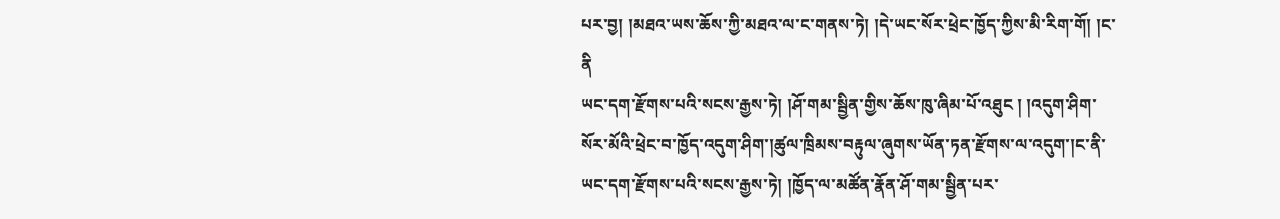པར་བྱ། །མཐའ་ཡས་ཆོས་ཀྱི་མཐའ་ལ་ང་གནས་ཏེ། །དེ་ཡང་སོར་ཕྲེང་ཁྱོད་ཀྱིས་མི་རིག་གོ། །ང་ནི
ཡང་དག་རྫོགས་པའི་སངས་རྒྱས་ཏེ། །ཤོ་གམ་སྦྱིན་གྱིས་ཆོས་ཁུ་ཞིམ་པོ་འཐུང ། །འདུག་ཤིག་སོར་མོའི་ཕྲེང་བ་ཁྱོད་འདུག་ཤིག་།ཚུལ་ཁྲིམས་བརྟུལ་ཞུགས་ཡོན་ཏན་རྫོགས་ལ་འདུག་།ང་ནི་ཡང་དག་རྫོགས་པའི་སངས་རྒྱས་ཏེ། །ཁྱོད་ལ་མཚོན་རྣོན་ཤོ་གམ་སྦྱིན་པར་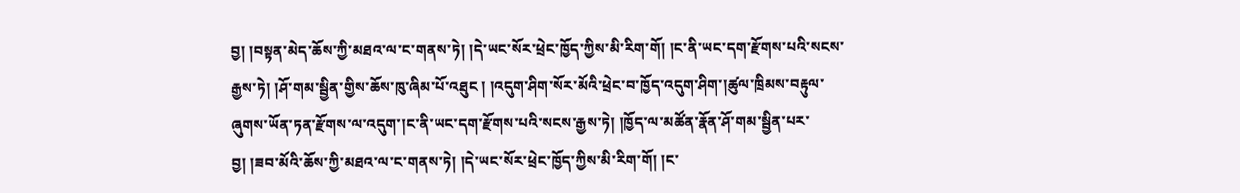བྱ། །བསྟན་མེད་ཆོས་ཀྱི་མཐའ་ལ་ང་གནས་ཏེ། །དེ་ཡང་སོར་ཕྲེང་ཁྱོད་ཀྱིས་མི་རིག་གོ། །ང་ནི་ཡང་དག་རྫོགས་པའི་སངས་རྒྱས་ཏེ། །ཤོ་གམ་སྦྱིན་གྱིས་ཆོས་ཁུ་ཞིམ་པོ་འཐུང ། །འདུག་ཤིག་སོར་མོའི་ཕྲེང་བ་ཁྱོད་འདུག་ཤིག་།ཚུལ་ཁྲིམས་བརྟུལ་ཞུགས་ཡོན་ཏན་རྫོགས་ལ་འདུག་།ང་ནི་ཡང་དག་རྫོགས་པའི་སངས་རྒྱས་ཏེ། །ཁྱོད་ལ་མཚོན་རྣོན་ཤོ་གམ་སྦྱིན་པར་བྱ། །ཟབ་མོའི་ཆོས་ཀྱི་མཐའ་ལ་ང་གནས་ཏེ། །དེ་ཡང་སོར་ཕྲེང་ཁྱོད་ཀྱིས་མི་རིག་གོ། །ང་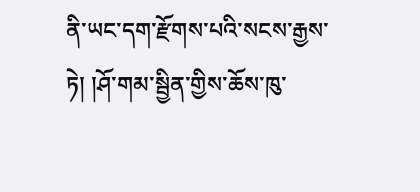ནི་ཡང་དག་རྫོགས་པའི་སངས་རྒྱས་ཏེ། །ཤོ་གམ་སྦྱིན་གྱིས་ཆོས་ཁུ་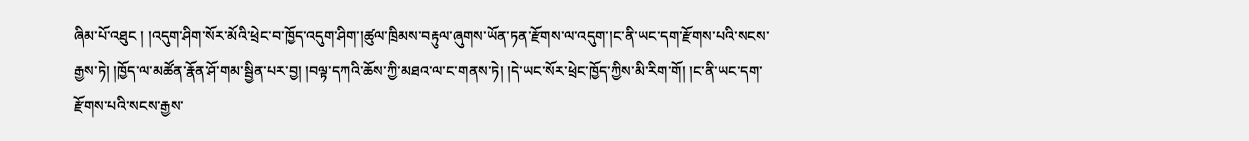ཞིམ་པོ་འཐུང ། །འདུག་ཤིག་སོར་མོའི་ཕྲེང་བ་ཁྱོད་འདུག་ཤིག་།ཚུལ་ཁྲིམས་བརྟུལ་ཞུགས་ཡོན་ཏན་རྫོགས་ལ་འདུག་།ང་ནི་ཡང་དག་རྫོགས་པའི་སངས་རྒྱས་ཏེ། །ཁྱོད་ལ་མཚོན་རྣོན་ཤོ་གམ་སྦྱིན་པར་བྱ། །བལྟ་དཀའི་ཆོས་ཀྱི་མཐའ་ལ་ང་གནས་ཏེ། །དེ་ཡང་སོར་ཕྲེང་ཁྱོད་ཀྱིས་མི་རིག་གོ། །ང་ནི་ཡང་དག་རྫོགས་པའི་སངས་རྒྱས་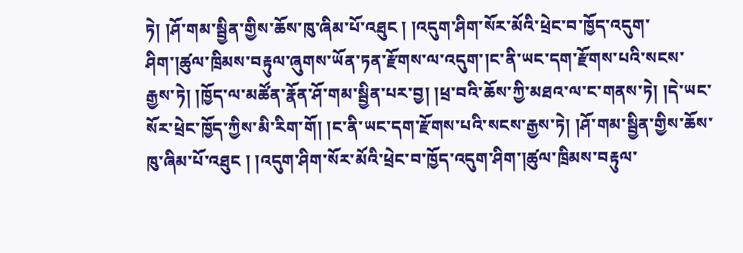ཏེ། །ཤོ་གམ་སྦྱིན་གྱིས་ཆོས་ཁུ་ཞིམ་པོ་འཐུང ། །འདུག་ཤིག་སོར་མོའི་ཕྲེང་བ་ཁྱོད་འདུག་ཤིག་།ཚུལ་ཁྲིམས་བརྟུལ་ཞུགས་ཡོན་ཏན་རྫོགས་ལ་འདུག་།ང་ནི་ཡང་དག་རྫོགས་པའི་སངས་རྒྱས་ཏེ། །ཁྱོད་ལ་མཚོན་རྣོན་ཤོ་གམ་སྦྱིན་པར་བྱ། །ཕྲ་བའི་ཆོས་ཀྱི་མཐའ་ལ་ང་གནས་ཏེ། །དེ་ཡང་སོར་ཕྲེང་ཁྱོད་ཀྱིས་མི་རིག་གོ། །ང་ནི་ཡང་དག་རྫོགས་པའི་སངས་རྒྱས་ཏེ། །ཤོ་གམ་སྦྱིན་གྱིས་ཆོས་ཁུ་ཞིམ་པོ་འཐུང ། །འདུག་ཤིག་སོར་མོའི་ཕྲེང་བ་ཁྱོད་འདུག་ཤིག་།ཚུལ་ཁྲིམས་བརྟུལ་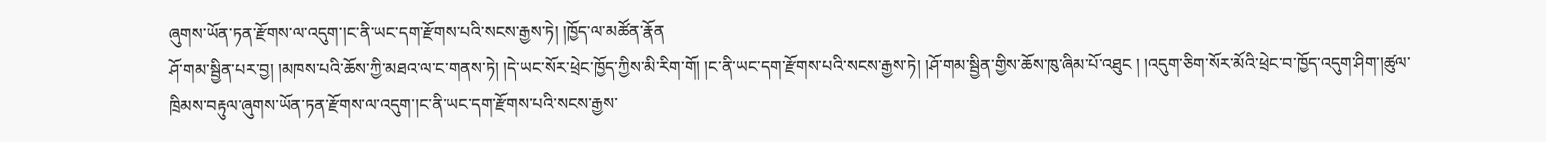ཞུགས་ཡོན་ཏན་རྫོགས་ལ་འདུག་།ང་ནི་ཡང་དག་རྫོགས་པའི་སངས་རྒྱས་ཏེ། །ཁྱོད་ལ་མཚོན་རྣོན
ཤོ་གམ་སྦྱིན་པར་བྱ། །མཁས་པའི་ཆོས་ཀྱི་མཐའ་ལ་ང་གནས་ཏེ། །དེ་ཡང་སོར་ཕྲེང་ཁྱོད་ཀྱིས་མི་རིག་གོ། །ང་ནི་ཡང་དག་རྫོགས་པའི་སངས་རྒྱས་ཏེ། །ཤོ་གམ་སྦྱིན་གྱིས་ཆོས་ཁུ་ཞིམ་པོ་འཐུང ། །འདུག་ཅིག་སོར་མོའི་ཕྲེང་བ་ཁྱོད་འདུག་ཤིག་།ཚུལ་ཁྲིམས་བརྟུལ་ཞུགས་ཡོན་ཏན་རྫོགས་ལ་འདུག་།ང་ནི་ཡང་དག་རྫོགས་པའི་སངས་རྒྱས་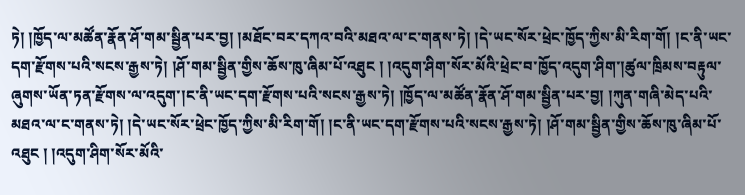ཏེ། །ཁྱོད་ལ་མཚོན་རྣོན་ཤོ་གམ་སྦྱིན་པར་བྱ། །མཐོང་བར་དཀའ་བའི་མཐའ་ལ་ང་གནས་ཏེ། །དེ་ཡང་སོར་ཕྲེང་ཁྱོད་ཀྱིས་མི་རིག་གོ། །ང་ནི་ཡང་དག་རྫོགས་པའི་སངས་རྒྱས་ཏེ། །ཤོ་གམ་སྦྱིན་གྱིས་ཆོས་ཁུ་ཞིམ་པོ་འཐུང ། །འདུག་ཤིག་སོར་མོའི་ཕྲེང་བ་ཁྱོད་འདུག་ཤིག་།ཚུལ་ཁྲིམས་བརྟུལ་ཞུགས་ཡོན་ཏན་རྫོགས་ལ་འདུག་།ང་ནི་ཡང་དག་རྫོགས་པའི་སངས་རྒྱས་ཏེ། །ཁྱོད་ལ་མཚོན་རྣོན་ཤོ་གམ་སྦྱིན་པར་བྱ། །ཀུན་གཞི་མེད་པའི་མཐའ་ལ་ང་གནས་ཏེ། །དེ་ཡང་སོར་ཕྲེང་ཁྱོད་ཀྱིས་མི་རིག་གོ། །ང་ནི་ཡང་དག་རྫོགས་པའི་སངས་རྒྱས་ཏེ། །ཤོ་གམ་སྦྱིན་གྱིས་ཆོས་ཁུ་ཞིམ་པོ་འཐུང ། །འདུག་ཤིག་སོར་མོའི་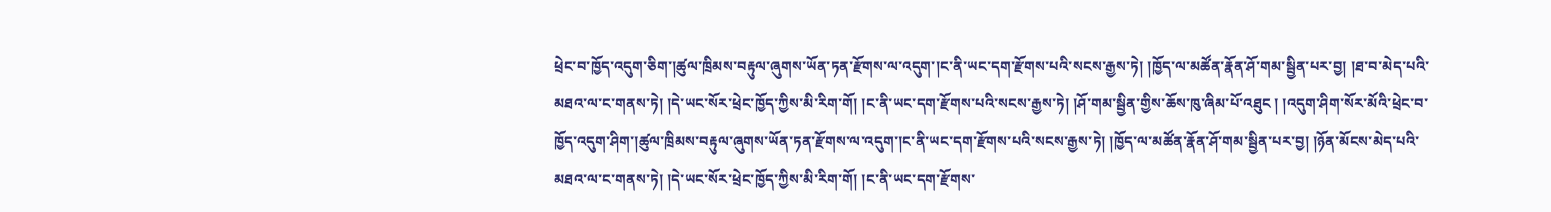ཕྲེང་བ་ཁྱོད་འདུག་ཅིག་།ཚུལ་ཁྲིམས་བརྟུལ་ཞུགས་ཡོན་ཏན་རྫོགས་ལ་འདུག་།ང་ནི་ཡང་དག་རྫོགས་པའི་སངས་རྒྱས་ཏེ། །ཁྱོད་ལ་མཚོན་རྣོན་ཤོ་གམ་སྦྱིན་པར་བྱ། །ཐ་བ་མེད་པའི་མཐའ་ལ་ང་གནས་ཏེ། །དེ་ཡང་སོར་ཕྲེང་ཁྱོད་ཀྱིས་མི་རིག་གོ། །ང་ནི་ཡང་དག་རྫོགས་པའི་སངས་རྒྱས་ཏེ། །ཤོ་གམ་སྦྱིན་གྱིས་ཆོས་ཁུ་ཞིམ་པོ་འཐུང ། །འདུག་ཤིག་སོར་མོའི་ཕྲེང་བ་ཁྱོད་འདུག་ཤིག་།ཚུལ་ཁྲིམས་བརྟུལ་ཞུགས་ཡོན་ཏན་རྫོགས་ལ་འདུག་།ང་ནི་ཡང་དག་རྫོགས་པའི་སངས་རྒྱས་ཏེ། །ཁྱོད་ལ་མཚོན་རྣོན་ཤོ་གམ་སྦྱིན་པར་བྱ། །ཉོན་མོངས་མེད་པའི་མཐའ་ལ་ང་གནས་ཏེ། །དེ་ཡང་སོར་ཕྲེང་ཁྱོད་ཀྱིས་མི་རིག་གོ། །ང་ནི་ཡང་དག་རྫོགས་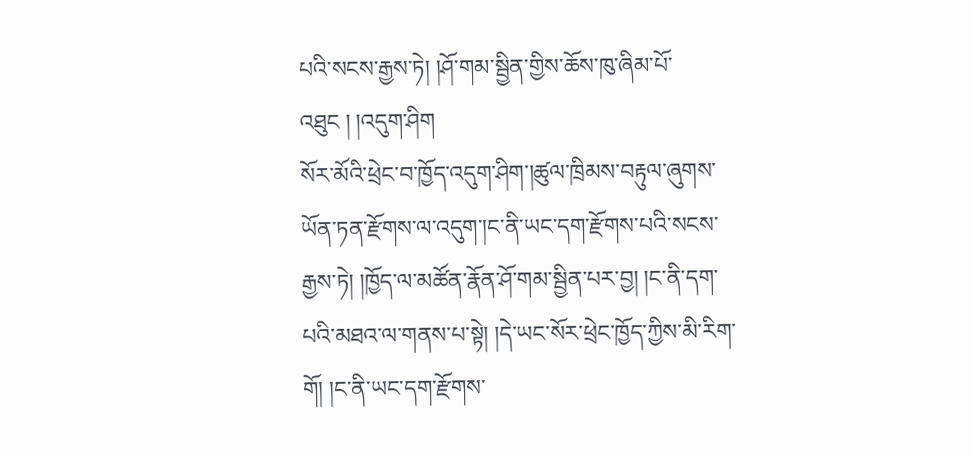པའི་སངས་རྒྱས་ཏེ། །ཤོ་གམ་སྦྱིན་གྱིས་ཆོས་ཁུ་ཞིམ་པོ་འཐུང ། །འདུག་ཤིག
སོར་མོའི་ཕྲེང་བ་ཁྱོད་འདུག་ཤིག་།ཚུལ་ཁྲིམས་བརྟུལ་ཞུགས་ཡོན་ཏན་རྫོགས་ལ་འདུག་།ང་ནི་ཡང་དག་རྫོགས་པའི་སངས་རྒྱས་ཏེ། །ཁྱོད་ལ་མཚོན་རྣོན་ཤོ་གམ་སྦྱིན་པར་བྱ། །ང་ནི་དག་པའི་མཐའ་ལ་གནས་པ་སྟེ། །དེ་ཡང་སོར་ཕྲེང་ཁྱོད་ཀྱིས་མི་རིག་གོ། །ང་ནི་ཡང་དག་རྫོགས་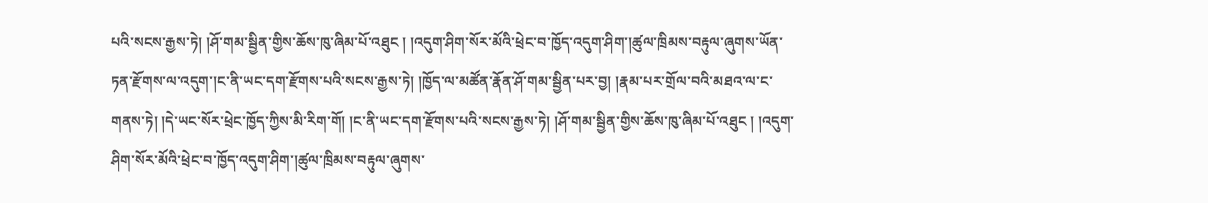པའི་སངས་རྒྱས་ཏེ། །ཤོ་གམ་སྦྱིན་གྱིས་ཆོས་ཁུ་ཞིམ་པོ་འཐུང ། །འདུག་ཤིག་སོར་མོའི་ཕྲེང་བ་ཁྱོད་འདུག་ཤིག་།ཚུལ་ཁྲིམས་བརྟུལ་ཞུགས་ཡོན་ཏན་རྫོགས་ལ་འདུག་།ང་ནི་ཡང་དག་རྫོགས་པའི་སངས་རྒྱས་ཏེ། །ཁྱོད་ལ་མཚོན་རྣོན་ཤོ་གམ་སྦྱིན་པར་བྱ། །རྣམ་པར་གྲོལ་བའི་མཐའ་ལ་ང་གནས་ཏེ། །དེ་ཡང་སོར་ཕྲེང་ཁྱོད་ཀྱིས་མི་རིག་གོ། །ང་ནི་ཡང་དག་རྫོགས་པའི་སངས་རྒྱས་ཏེ། །ཤོ་གམ་སྦྱིན་གྱིས་ཆོས་ཁུ་ཞིམ་པོ་འཐུང ། །འདུག་ཤིག་སོར་མོའི་ཕྲེང་བ་ཁྱོད་འདུག་ཤིག་།ཚུལ་ཁྲིམས་བརྟུལ་ཞུགས་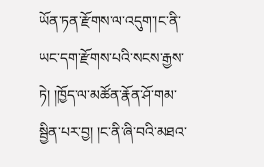ཡོན་ཏན་རྫོགས་ལ་འདུག་།ང་ནི་ཡང་དག་རྫོགས་པའི་སངས་རྒྱས་ཏེ། །ཁྱོད་ལ་མཚོན་རྣོན་ཤོ་གམ་སྦྱིན་པར་བྱ། །ང་ནི་ཞི་བའི་མཐའ་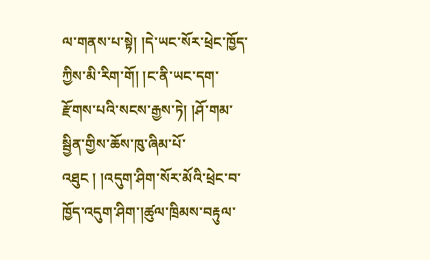ལ་གནས་པ་སྟེ། །དེ་ཡང་སོར་ཕྲེང་ཁྱོད་ཀྱིས་མི་རིག་གོ། །ང་ནི་ཡང་དག་རྫོགས་པའི་སངས་རྒྱས་ཏེ། །ཤོ་གམ་སྦྱིན་གྱིས་ཆོས་ཁུ་ཞིམ་པོ་འཐུང ། །འདུག་ཤིག་སོར་མོའི་ཕྲེང་བ་ཁྱོད་འདུག་ཤིག་།ཚུལ་ཁྲིམས་བརྟུལ་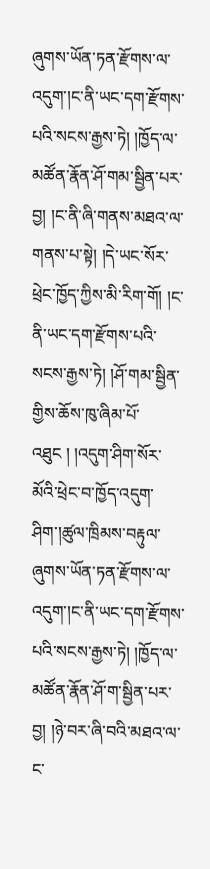ཞུགས་ཡོན་ཏན་རྫོགས་ལ་འདུག་།ང་ནི་ཡང་དག་རྫོགས་པའི་སངས་རྒྱས་ཏེ། །ཁྱོད་ལ་མཚོན་རྣོན་ཤོ་གམ་སྦྱིན་པར་བྱ། །ང་ནི་ཞི་གནས་མཐའ་ལ་གནས་པ་སྟེ། །དེ་ཡང་སོར་ཕྲེང་ཁྱོད་ཀྱིས་མི་རིག་གོ། །ང་ནི་ཡང་དག་རྫོགས་པའི་སངས་རྒྱས་ཏེ། །ཤོ་གམ་སྦྱིན་གྱིས་ཆོས་ཁུ་ཞིམ་པོ་འཐུང ། །འདུག་ཤིག་སོར་མོའི་ཕྲེང་བ་ཁྱོད་འདུག་ཤིག་།ཚུལ་ཁྲིམས་བརྟུལ་ཞུགས་ཡོན་ཏན་རྫོགས་ལ་འདུག་།ང་ནི་ཡང་དག་རྫོགས་པའི་སངས་རྒྱས་ཏེ། །ཁྱོད་ལ་མཚོན་རྣོན་ཤོ་ག་སྦྱིན་པར་བྱ། །ཉེ་བར་ཞི་བའི་མཐའ་ལ་ང་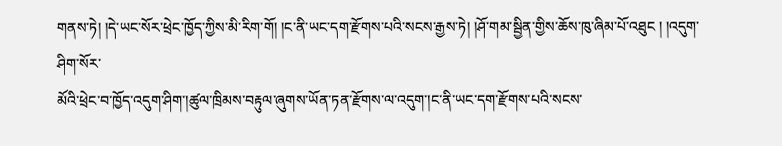གནས་ཏེ། །དེ་ཡང་སོར་ཕྲེང་ཁྱོད་ཀྱིས་མི་རིག་གོ། །ང་ནི་ཡང་དག་རྫོགས་པའི་སངས་རྒྱས་ཏེ། །ཤོ་གམ་སྦྱིན་གྱིས་ཆོས་ཁུ་ཞིམ་པོ་འཐུང ། །འདུག་ཤིག་སོར་
མོའི་ཕྲེང་བ་ཁྱོད་འདུག་ཤིག་།ཚུལ་ཁྲིམས་བརྟུལ་ཞུགས་ཡོན་ཏན་རྫོགས་ལ་འདུག་།ང་ནི་ཡང་དག་རྫོགས་པའི་སངས་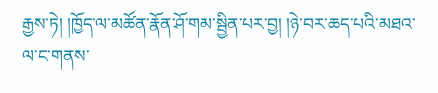རྒྱས་ཏེ། །ཁྱོད་ལ་མཚོན་རྣོན་ཤོ་གམ་སྦྱིན་པར་བྱ། །ཉེ་བར་ཆད་པའི་མཐའ་ལ་ང་གནས་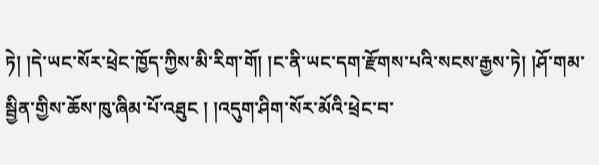ཏེ། །དེ་ཡང་སོར་ཕྲེང་ཁྱོད་ཀྱིས་མི་རིག་གོ། །ང་ནི་ཡང་དག་རྫོགས་པའི་སངས་རྒྱས་ཏེ། །ཤོ་གམ་སྦྱིན་གྱིས་ཆོས་ཁུ་ཞིམ་པོ་འཐུང ། །འདུག་ཤིག་སོར་མོའི་ཕྲེང་བ་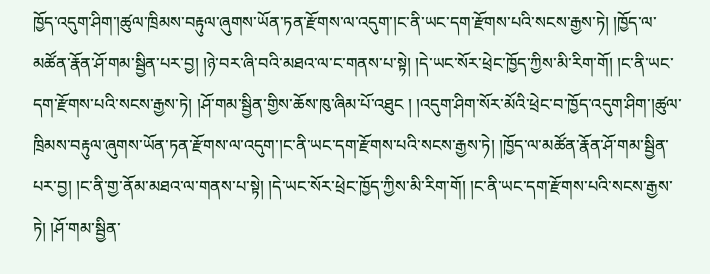ཁྱོད་འདུག་ཤིག་།ཚུལ་ཁྲིམས་བརྟུལ་ཞུགས་ཡོན་ཏན་རྫོགས་ལ་འདུག་།ང་ནི་ཡང་དག་རྫོགས་པའི་སངས་རྒྱས་ཏེ། །ཁྱོད་ལ་མཚོན་རྣོན་ཤོ་གམ་སྦྱིན་པར་བྱ། །ཉེ་བར་ཞི་བའི་མཐའ་ལ་ང་གནས་པ་སྟེ། །དེ་ཡང་སོར་ཕྲེང་ཁྱོད་ཀྱིས་མི་རིག་གོ། །ང་ནི་ཡང་དག་རྫོགས་པའི་སངས་རྒྱས་ཏེ། །ཤོ་གམ་སྦྱིན་གྱིས་ཆོས་ཁུ་ཞིམ་པོ་འཐུང ། །འདུག་ཤིག་སོར་མོའི་ཕྲེང་བ་ཁྱོད་འདུག་ཤིག་།ཚུལ་ཁྲིམས་བརྟུལ་ཞུགས་ཡོན་ཏན་རྫོགས་ལ་འདུག་།ང་ནི་ཡང་དག་རྫོགས་པའི་སངས་རྒྱས་ཏེ། །ཁྱོད་ལ་མཚོན་རྣོན་ཤོ་གམ་སྦྱིན་པར་བྱ། །ང་ནི་གྱ་ནོམ་མཐའ་ལ་གནས་པ་སྟེ། །དེ་ཡང་སོར་ཕྲེང་ཁྱོད་ཀྱིས་མི་རིག་གོ། །ང་ནི་ཡང་དག་རྫོགས་པའི་སངས་རྒྱས་ཏེ། །ཤོ་གམ་སྦྱིན་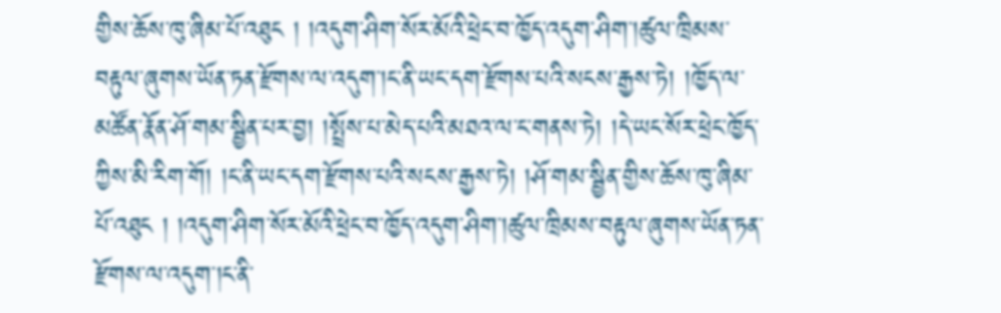གྱིས་ཆོས་ཁུ་ཞིམ་པོ་འཐུང ། །འདུག་ཤིག་སོར་མོའི་ཕྲེང་བ་ཁྱོད་འདུག་ཤིག་།ཚུལ་ཁྲིམས་བརྟུལ་ཞུགས་ཡོན་ཏན་རྫོགས་ལ་འདུག་།ང་ནི་ཡང་དག་རྫོགས་པའི་སངས་རྒྱས་ཏེ། །ཁྱོད་ལ་མཚོན་རྣོན་ཤོ་གམ་སྦྱིན་པར་བྱ། །སྤྲོས་པ་མེད་པའི་མཐའ་ལ་ང་གནས་ཏེ། །དེ་ཡང་སོར་ཕྲེང་ཁྱོད་ཀྱིས་མི་རིག་གོ། །ང་ནི་ཡང་དག་རྫོགས་པའི་སངས་རྒྱས་ཏེ། །ཤོ་གམ་སྦྱིན་གྱིས་ཆོས་ཁུ་ཞིམ་པོ་འཐུང ། །འདུག་ཤིག་སོར་མོའི་ཕྲེང་བ་ཁྱོད་འདུག་ཤིག་།ཚུལ་ཁྲིམས་བརྟུལ་ཞུགས་ཡོན་ཏན་རྫོགས་ལ་འདུག་།ང་ནི་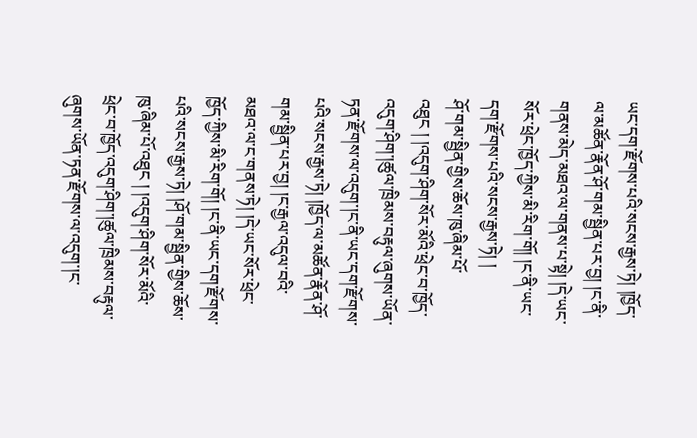ཡང་དག་རྫོགས་པའི་སངས་རྒྱས་ཏེ། །ཁྱོད་ལ་མཚོན་རྣོན་ཤོ་གམ་སྦྱིན་པར་བྱ། །ང་ནི་གནས་མེད་མཐའ་ལ་གནས་པ་སྟེ། །དེ་ཡང་སོར་ཕྲེང་ཁྱོད་ཀྱིས་མི་རིག་གོ། །ང་ནི་ཡང་དག་རྫོགས་པའི་སངས་རྒྱས་ཏེ། །
ཤོ་གམ་སྦྱིན་གྱིས་ཆོས་ཁུ་ཞིམ་པོ་འཐུང ། །འདུག་ཤིག་སོར་མོའི་ཕྲེང་བ་ཁྱོད་འདུག་ཤིག་།ཚུལ་ཁྲིམས་བརྟུལ་ཞུགས་ཡོན་ཏན་རྫོགས་ལ་འདུག་།ང་ནི་ཡང་དག་རྫོགས་པའི་སངས་རྒྱས་ཏེ། །ཁྱོད་ལ་མཚོན་རྣོན་ཤོ་གམ་སྦྱིན་པར་བྱ། །ང་རྒྱལ་འདུལ་བའི་མཐའ་ལ་ང་གནས་ཏེ། །དེ་ཡང་སོར་ཕྲེང་ཁྱོད་ཀྱིས་མི་རིག་གོ། །ང་ནི་ཡང་དག་རྫོགས་པའི་སངས་རྒྱས་ཏེ། །ཤོ་གམ་སྦྱིན་གྱིས་ཆོས་ཁུ་ཞིམ་པོ་འཐུང ། །འདུག་ཤིག་སོར་མོའི་ཕྲེང་བ་ཁྱོད་འདུག་ཤིག་།ཚུལ་ཁྲིམས་བརྟུལ་ཞུགས་ཡོན་ཏན་རྫོགས་ལ་འདུག་།ང་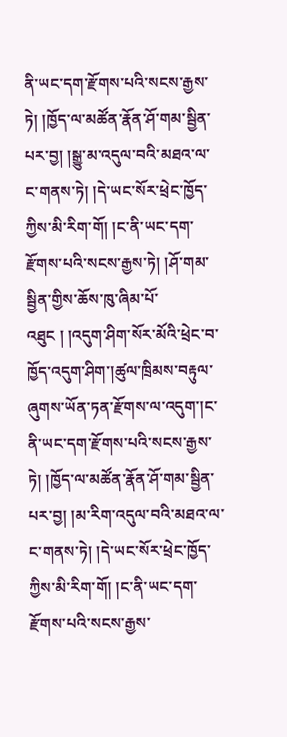ནི་ཡང་དག་རྫོགས་པའི་སངས་རྒྱས་ཏེ། །ཁྱོད་ལ་མཚོན་རྣོན་ཤོ་གམ་སྦྱིན་པར་བྱ། །སྒྱུ་མ་འདུལ་བའི་མཐའ་ལ་ང་གནས་ཏེ། །དེ་ཡང་སོར་ཕྲེང་ཁྱོད་ཀྱིས་མི་རིག་གོ། །ང་ནི་ཡང་དག་རྫོགས་པའི་སངས་རྒྱས་ཏེ། །ཤོ་གམ་སྦྱིན་གྱིས་ཆོས་ཁུ་ཞིམ་པོ་འཐུང ། །འདུག་ཤིག་སོར་མོའི་ཕྲེང་བ་ཁྱོད་འདུག་ཤིག་།ཚུལ་ཁྲིམས་བརྟུལ་ཞུགས་ཡོན་ཏན་རྫོགས་ལ་འདུག་།ང་ནི་ཡང་དག་རྫོགས་པའི་སངས་རྒྱས་ཏེ། །ཁྱོད་ལ་མཚོན་རྣོན་ཤོ་གམ་སྦྱིན་པར་བྱ། །མ་རིག་འདུལ་བའི་མཐའ་ལ་ང་གནས་ཏེ། །དེ་ཡང་སོར་ཕྲེང་ཁྱོད་ཀྱིས་མི་རིག་གོ། །ང་ནི་ཡང་དག་རྫོགས་པའི་སངས་རྒྱས་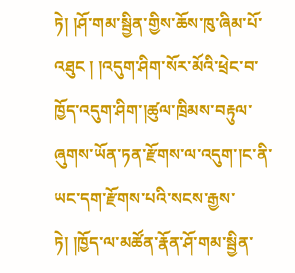ཏེ། །ཤོ་གམ་སྦྱིན་གྱིས་ཆོས་ཁུ་ཞིམ་པོ་འཐུང ། །འདུག་ཤིག་སོར་མོའི་ཕྲེང་བ་ཁྱོད་འདུག་ཤིག་།ཚུལ་ཁྲིམས་བརྟུལ་ཞུགས་ཡོན་ཏན་རྫོགས་ལ་འདུག་།ང་ནི་ཡང་དག་རྫོགས་པའི་སངས་རྒྱས་ཏེ། །ཁྱོད་ལ་མཚོན་རྣོན་ཤོ་གམ་སྦྱིན་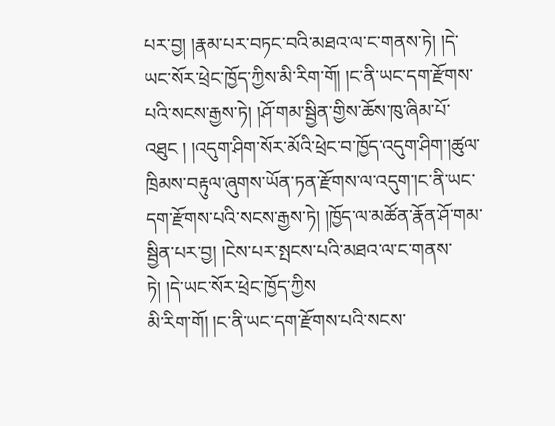པར་བྱ། །རྣམ་པར་བཏང་བའི་མཐའ་ལ་ང་གནས་ཏེ། །དེ་ཡང་སོར་ཕྲེང་ཁྱོད་ཀྱིས་མི་རིག་གོ། །ང་ནི་ཡང་དག་རྫོགས་པའི་སངས་རྒྱས་ཏེ། །ཤོ་གམ་སྦྱིན་གྱིས་ཆོས་ཁུ་ཞིམ་པོ་འཐུང ། །འདུག་ཤིག་སོར་མོའི་ཕྲེང་བ་ཁྱོད་འདུག་ཤིག་།ཚུལ་ཁྲིམས་བརྟུལ་ཞུགས་ཡོན་ཏན་རྫོགས་ལ་འདུག་།ང་ནི་ཡང་དག་རྫོགས་པའི་སངས་རྒྱས་ཏེ། །ཁྱོད་ལ་མཚོན་རྣོན་ཤོ་གམ་སྦྱིན་པར་བྱ། །ངེས་པར་སྤངས་པའི་མཐའ་ལ་ང་གནས་ཏེ། །དེ་ཡང་སོར་ཕྲེང་ཁྱོད་ཀྱིས
མི་རིག་གོ། །ང་ནི་ཡང་དག་རྫོགས་པའི་སངས་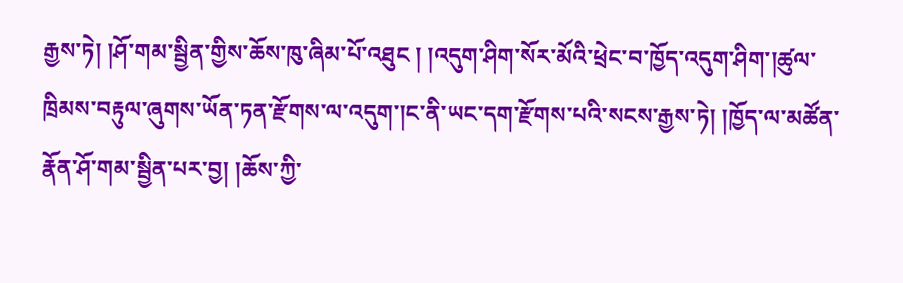རྒྱས་ཏེ། །ཤོ་གམ་སྦྱིན་གྱིས་ཆོས་ཁུ་ཞིམ་པོ་འཐུང ། །འདུག་ཤིག་སོར་མོའི་ཕྲེང་བ་ཁྱོད་འདུག་ཤིག་།ཚུལ་ཁྲིམས་བརྟུལ་ཞུགས་ཡོན་ཏན་རྫོགས་ལ་འདུག་།ང་ནི་ཡང་དག་རྫོགས་པའི་སངས་རྒྱས་ཏེ། །ཁྱོད་ལ་མཚོན་རྣོན་ཤོ་གམ་སྦྱིན་པར་བྱ། །ཆོས་ཀྱི་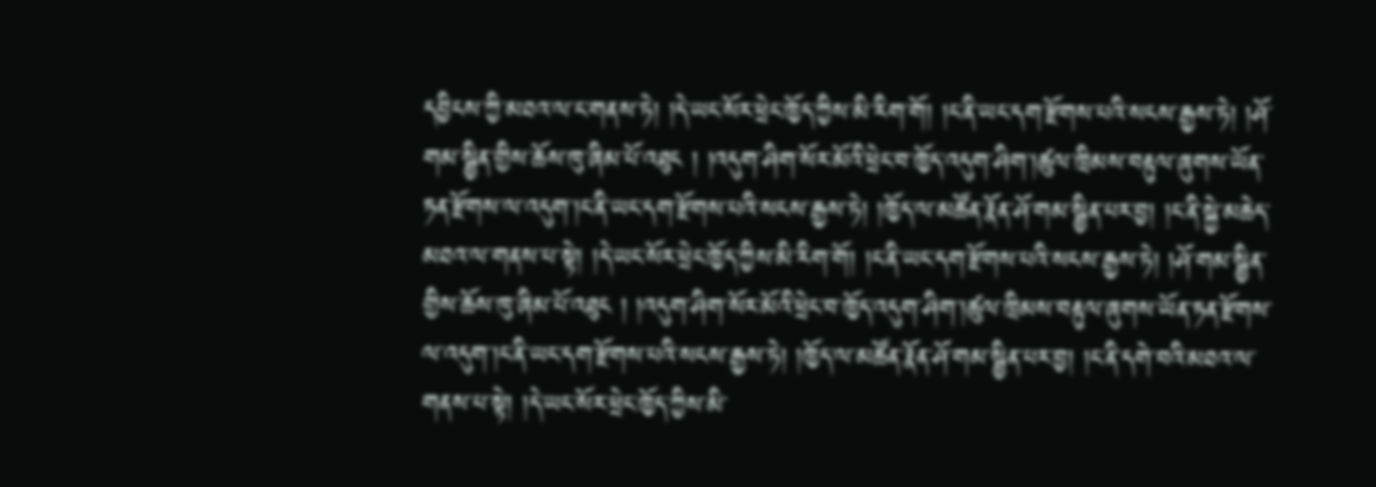དབྱིངས་ཀྱི་མཐའ་ལ་ང་གནས་ཏེ། །དེ་ཡང་སོར་ཕྲེང་ཁྱོད་ཀྱིས་མི་རིག་གོ། །ང་ནི་ཡང་དག་རྫོགས་པའི་སངས་རྒྱས་ཏེ། །ཤོ་གམ་སྦྱིན་གྱིས་ཆོས་ཁུ་ཞིམ་པོ་འཐུང ། །འདུག་ཤིག་སོར་མོའི་ཕྲེང་བ་ཁྱོད་འདུག་ཤིག་།ཚུལ་ཁྲིམས་བརྟུལ་ཞུགས་ཡོན་ཏན་རྫོགས་ལ་འདུག་།ང་ནི་ཡང་དག་རྫོགས་པའི་སངས་རྒྱས་ཏེ། །ཁྱོད་ལ་མཚོན་རྣོན་ཤོ་གམ་སྦྱིན་པར་བྱ། །ང་ནི་སྐྱེ་མཆེད་མཐའ་ལ་གནས་པ་སྟེ། །དེ་ཡང་སོར་ཕྲེང་ཁྱོད་ཀྱིས་མི་རིག་གོ། །ང་ནི་ཡང་དག་རྫོགས་པའི་སངས་རྒྱས་ཏེ། །ཤོ་གམ་སྦྱིན་གྱིས་ཆོས་ཁུ་ཞིམ་པོ་འཐུང ། །འདུག་ཤིག་སོར་མོའི་ཕྲེང་བ་ཁྱོད་འདུག་ཤིག་།ཚུལ་ཁྲིམས་བརྟུལ་ཞུགས་ཡོན་ཏན་རྫོགས་ལ་འདུག་།ང་ནི་ཡང་དག་རྫོགས་པའི་སངས་རྒྱས་ཏེ། །ཁྱོད་ལ་མཚོན་རྣོན་ཤོ་གམ་སྦྱིན་པར་བྱ། །ང་ནི་དགེ་བའི་མཐའ་ལ་གནས་པ་སྟེ། །དེ་ཡང་སོར་ཕྲེང་ཁྱོད་ཀྱིས་མི་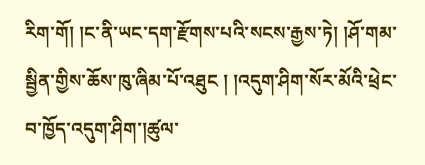རིག་གོ། །ང་ནི་ཡང་དག་རྫོགས་པའི་སངས་རྒྱས་ཏེ། །ཤོ་གམ་སྦྱིན་གྱིས་ཆོས་ཁུ་ཞིམ་པོ་འཐུང ། །འདུག་ཤིག་སོར་མོའི་ཕྲེང་བ་ཁྱོད་འདུག་ཤིག་།ཚུལ་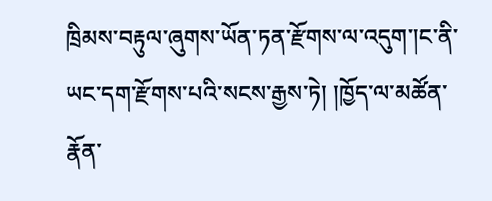ཁྲིམས་བརྟུལ་ཞུགས་ཡོན་ཏན་རྫོགས་ལ་འདུག་།ང་ནི་ཡང་དག་རྫོགས་པའི་སངས་རྒྱས་ཏེ། །ཁྱོད་ལ་མཚོན་རྣོན་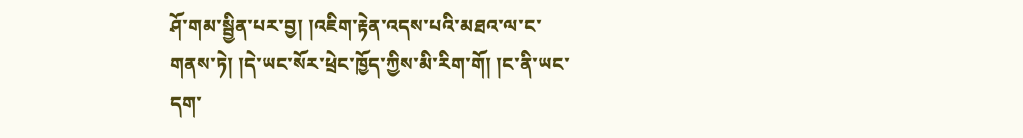ཤོ་གམ་སྦྱིན་པར་བྱ། །འཇིག་རྟེན་འདས་པའི་མཐའ་ལ་ང་གནས་ཏེ། །དེ་ཡང་སོར་ཕྲེང་ཁྱོད་ཀྱིས་མི་རིག་གོ། །ང་ནི་ཡང་དག་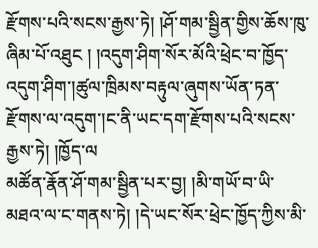རྫོགས་པའི་སངས་རྒྱས་ཏེ། །ཤོ་གམ་སྦྱིན་གྱིས་ཆོས་ཁུ་ཞིམ་པོ་འཐུང ། །འདུག་ཤིག་སོར་མོའི་ཕྲེང་བ་ཁྱོད་འདུག་ཤིག་།ཚུལ་ཁྲིམས་བརྟུལ་ཞུགས་ཡོན་ཏན་རྫོགས་ལ་འདུག་།ང་ནི་ཡང་དག་རྫོགས་པའི་སངས་རྒྱས་ཏེ། །ཁྱོད་ལ
མཚོན་རྣོན་ཤོ་གམ་སྦྱིན་པར་བྱ། །མི་གཡོ་བ་ཡི་མཐའ་ལ་ང་གནས་ཏེ། །དེ་ཡང་སོར་ཕྲེང་ཁྱོད་ཀྱིས་མི་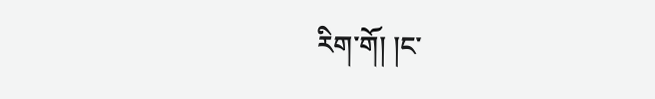རིག་གོ། །ང་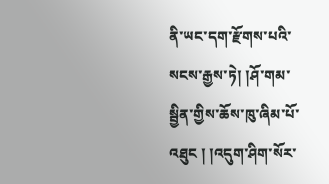ནི་ཡང་དག་རྫོགས་པའི་སངས་རྒྱས་ཏེ། །ཤོ་གམ་སྦྱིན་གྱིས་ཆོས་ཁུ་ཞིམ་པོ་འཐུང ། །འདུག་ཤིག་སོར་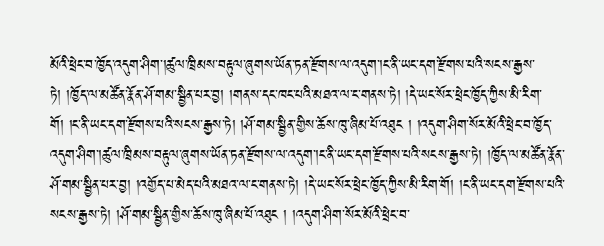མོའི་ཕྲེང་བ་ཁྱོད་འདུག་ཤིག་།ཚུལ་ཁྲིམས་བརྟུལ་ཞུགས་ཡོན་ཏན་རྫོགས་ལ་འདུག་།ང་ནི་ཡང་དག་རྫོགས་པའི་སངས་རྒྱས་ཏེ། །ཁྱོད་ལ་མཚོན་རྣོན་ཤོ་གམ་སྦྱིན་པར་བྱ། །གནས་དང་ཁང་པའི་མཐའ་ལ་ང་གནས་ཏེ། །དེ་ཡང་སོར་ཕྲེང་ཁྱོད་ཀྱིས་མི་རིག་གོ། །ང་ནི་ཡང་དག་རྫོགས་པའི་སངས་རྒྱས་ཏེ། །ཤོ་གམ་སྦྱིན་གྱིས་ཆོས་ཁུ་ཞིམ་པོ་འཐུང ། །འདུག་ཤིག་སོར་མོའི་ཕྲེང་བ་ཁྱོད་འདུག་ཤིག་།ཚུལ་ཁྲིམས་བརྟུལ་ཞུགས་ཡོན་ཏན་རྫོགས་ལ་འདུག་།ང་ནི་ཡང་དག་རྫོགས་པའི་སངས་རྒྱས་ཏེ། །ཁྱོད་ལ་མཚོན་རྣོན་ཤོ་གམ་སྦྱིན་པར་བྱ། །འགྱོད་པ་མེད་པའི་མཐའ་ལ་ང་གནས་ཏེ། །དེ་ཡང་སོར་ཕྲེང་ཁྱོད་ཀྱིས་མི་རིག་གོ། །ང་ནི་ཡང་དག་རྫོགས་པའི་སངས་རྒྱས་ཏེ། །ཤོ་གམ་སྦྱིན་གྱིས་ཆོས་ཁུ་ཞིམ་པོ་འཐུང ། །འདུག་ཤིག་སོར་མོའི་ཕྲེང་བ་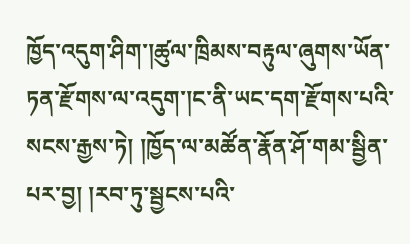ཁྱོད་འདུག་ཤིག་།ཚུལ་ཁྲིམས་བརྟུལ་ཞུགས་ཡོན་ཏན་རྫོགས་ལ་འདུག་།ང་ནི་ཡང་དག་རྫོགས་པའི་སངས་རྒྱས་ཏེ། །ཁྱོད་ལ་མཚོན་རྣོན་ཤོ་གམ་སྦྱིན་པར་བྱ། །རབ་ཏུ་སྦྱངས་པའི་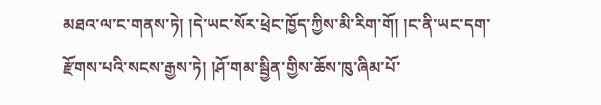མཐའ་ལ་ང་གནས་ཏེ། །དེ་ཡང་སོར་ཕྲེང་ཁྱོད་ཀྱིས་མི་རིག་གོ། །ང་ནི་ཡང་དག་རྫོགས་པའི་སངས་རྒྱས་ཏེ། །ཤོ་གམ་སྦྱིན་གྱིས་ཆོས་ཁུ་ཞིམ་པོ་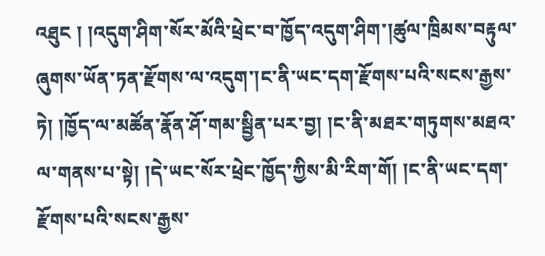འཐུང ། །འདུག་ཤིག་སོར་མོའི་ཕྲེང་བ་ཁྱོད་འདུག་ཤིག་།ཚུལ་ཁྲིམས་བརྟུལ་ཞུགས་ཡོན་ཏན་རྫོགས་ལ་འདུག་།ང་ནི་ཡང་དག་རྫོགས་པའི་སངས་རྒྱས་ཏེ། །ཁྱོད་ལ་མཚོན་རྣོན་ཤོ་གམ་སྦྱིན་པར་བྱ། །ང་ནི་མཐར་གཏུགས་མཐའ་ལ་གནས་པ་སྟེ། །དེ་ཡང་སོར་ཕྲེང་ཁྱོད་ཀྱིས་མི་རིག་གོ། །ང་ནི་ཡང་དག་རྫོགས་པའི་སངས་རྒྱས་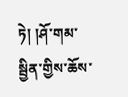ཏེ། །ཤོ་གམ་སྦྱིན་གྱིས་ཆོས་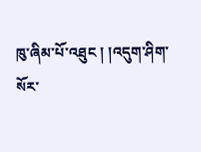ཁུ་ཞིམ་པོ་འཐུང ། །འདུག་ཤིག་སོར་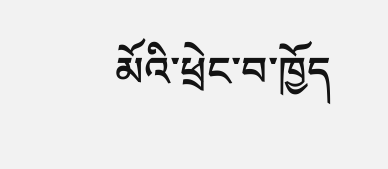མོའི་ཕྲེང་བ་ཁྱོད